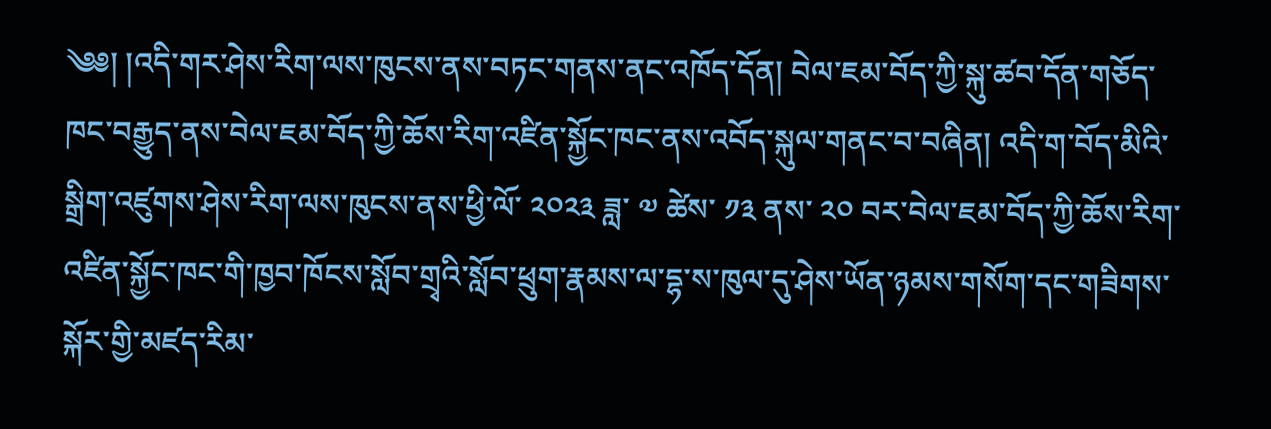༄༅། །འདི་གར་ཤེས་རིག་ལས་ཁུངས་ནས་བཏང་གནས་ནང་འཁོད་དོན། བེལ་ཇམ་བོད་ཀྱི་སྐུ་ཚབ་དོན་གཅོད་ཁང་བརྒྱུད་ནས་བེལ་ཇམ་བོད་ཀྱི་ཆོས་རིག་འཛིན་སྐྱོང་ཁང་ནས་འབོད་སྐུལ་གནང་བ་བཞིན། འདི་ག་བོད་མིའི་སྒྲིག་འཛུགས་ཤེས་རིག་ལས་ཁུངས་ནས་ཕྱི་ལོ་ ༢༠༢༣ ཟླ་ ༧ ཚེས་ ༡༣ ནས་ ༢༠ བར་བེལ་ཇམ་བོད་ཀྱི་ཆོས་རིག་འཛིན་སྐྱོང་ཁང་གི་ཁྱབ་ཁོངས་སློབ་གྲྭའི་སློབ་ཕྲུག་རྣམས་ལ་དྷ་ས་ཁུལ་དུ་ཤེས་ཡོན་ཉམས་གསོག་དང་གཟིགས་སྐོར་གྱི་མཛད་རིམ་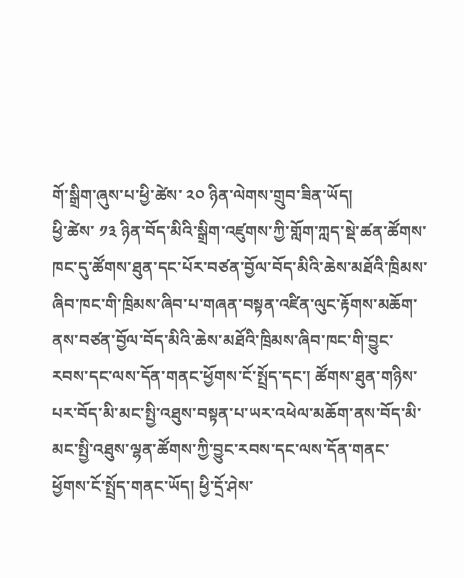གོ་སྒྲིག་ཞུས་པ་ཕྱི་ཚེས་ ༢༠ ཉིན་ལེགས་གྲུབ་ཟིན་ཡོད།
ཕྱི་ཚེས་ ༡༣ ཉིན་བོད་མིའི་སྒྲིག་འཛུགས་ཀྱི་གློག་ཀླད་སྡེ་ཚན་ཚོགས་ཁང་དུ་ཚོགས་ཐུན་དང་པོར་བཙན་བྱོལ་བོད་མིའི་ཆེས་མཐོའི་ཁྲིམས་ཞིབ་ཁང་གི་ཁྲིམས་ཞིབ་པ་གཞན་བསྟན་འཛིན་ལུང་རྟོགས་མཆོག་ནས་བཙན་བྱོལ་བོད་མིའི་ཆེས་མཐོའི་ཁྲིམས་ཞིབ་ཁང་གི་བྱུང་རབས་དང་ལས་དོན་གནང་ཕྱོགས་ངོ་སྤྲོད་དང་། ཚོགས་ཐུན་གཉིས་པར་བོད་མི་མང་སྤྱི་འཐུས་བསྟན་པ་ཡར་འཕེལ་མཆོག་ནས་བོད་མི་མང་སྤྱི་འཐུས་ལྷན་ཚོགས་ཀྱི་བྱུང་རབས་དང་ལས་དོན་གནང་ཕྱོགས་ངོ་སྤྲོད་གནང་ཡོད། ཕྱི་དྲོ་ཤེས་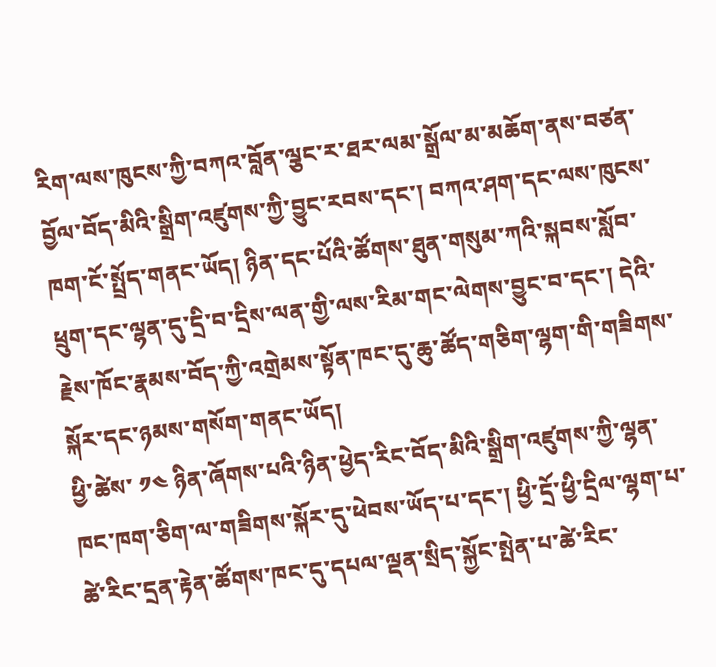རིག་ལས་ཁུངས་ཀྱི་བཀའ་བློན་ལྕང་ར་ཐར་ལམ་སྒྲོལ་མ་མཆོག་ནས་བཙན་བྱོལ་བོད་མིའི་སྒྲིག་འཛུགས་ཀྱི་བྱུང་རབས་དང་། བཀའ་ཤག་དང་ལས་ཁུངས་ཁག་ངོ་སྤྲོད་གནང་ཡོད། ཉིན་དང་པོའི་ཚོགས་ཐུན་གསུམ་ཀའི་སྐབས་སློབ་ཕྲུག་དང་ལྷན་དུ་དྲི་བ་དྲིས་ལན་གྱི་ལས་རིམ་གང་ལེགས་བྱུང་བ་དང་། དེའི་རྗེས་ཁོང་རྣམས་བོད་ཀྱི་འགྲེམས་སྟོན་ཁང་དུ་ཆུ་ཚོད་གཅིག་ལྷག་གི་གཟིགས་སྐོར་དང་ཉམས་གསོག་གནང་ཡོད།
ཕྱི་ཚེས་ ༡༤ ཉིན་ཞོགས་པའི་ཉིན་ཕྱེད་རིང་བོད་མིའི་སྒྲིག་འཛུགས་ཀྱི་ལྷན་ཁང་ཁག་ཅིག་ལ་གཟིགས་སྐོར་དུ་ཕེབས་ཡོད་པ་དང་། ཕྱི་དྲོ་ཕྱི་དྲིལ་ལྷག་པ་ཚེ་རིང་དྲན་རྟེན་ཚོགས་ཁང་དུ་དཔལ་ལྡན་སྲིད་སྐྱོང་སྤེན་པ་ཚེ་རིང་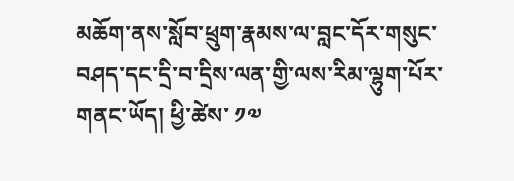མཆོག་ནས་སློབ་ཕྲུག་རྣམས་ལ་བླང་དོར་གསུང་བཤད་དང་དྲི་བ་དྲིས་ལན་གྱི་ལས་རིམ་ལྷུག་པོར་གནང་ཡོད། ཕྱི་ཚེས་ ༡༧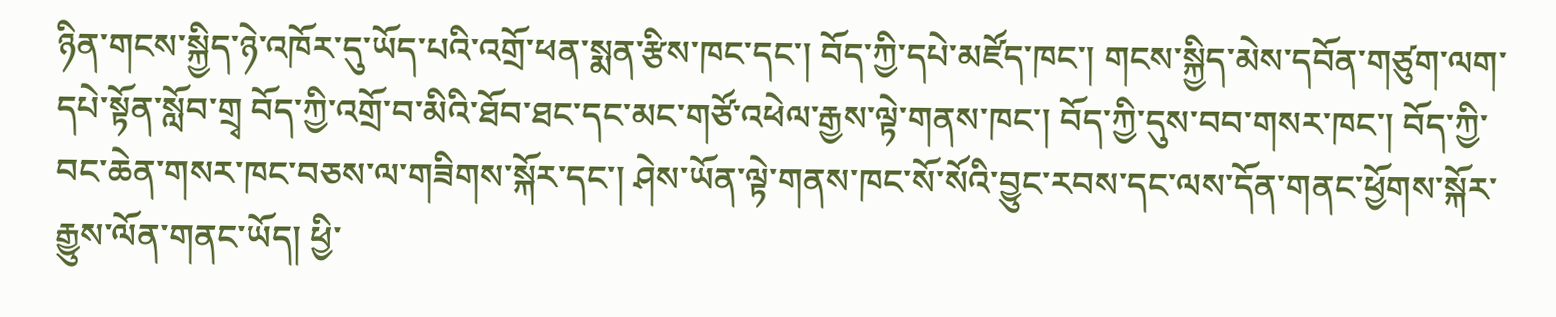ཉིན་གངས་སྐྱིད་ཉེ་འཁོར་དུ་ཡོད་པའི་འགྲོ་ཕན་སྨན་རྩིས་ཁང་དང་། བོད་ཀྱི་དཔེ་མཛོད་ཁང་། གངས་སྐྱིད་མེས་དབོན་གཙུག་ལག་དཔེ་སྟོན་སློབ་གྲྭ བོད་ཀྱི་འགྲོ་བ་མིའི་ཐོབ་ཐང་དང་མང་གཙོ་འཕེལ་རྒྱས་ལྟེ་གནས་ཁང་། བོད་ཀྱི་དུས་བབ་གསར་ཁང་། བོད་ཀྱི་བང་ཆེན་གསར་ཁང་བཅས་ལ་གཟིགས་སྐོར་དང་། ཤེས་ཡོན་ལྟེ་གནས་ཁང་སོ་སོའི་བྱུང་རབས་དང་ལས་དོན་གནང་ཕྱོགས་སྐོར་རྒྱུས་ལོན་གནང་ཡོད། ཕྱི་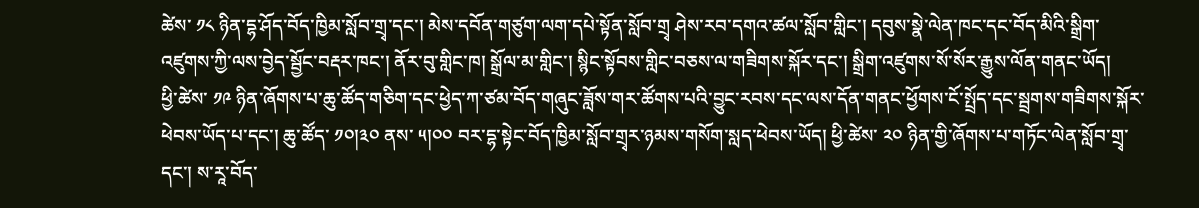ཚེས་ ༡༨ ཉིན་དྷ་ཤོད་བོད་ཁྱིམ་སློབ་གྲྭ་དང་། མེས་དབོན་གཙུག་ལག་དཔེ་སྟོན་སློབ་གྲྭ ཤེས་རབ་དགའ་ཚལ་སློབ་གླིང་། དབུས་སྣེ་ལེན་ཁང་དང་བོད་མིའི་སྒྲིག་འཛུགས་ཀྱི་ལས་བྱེད་སྦྱོང་བརྡར་ཁང་། ནོར་བུ་གླིང་ཁ། སྒྲོལ་མ་གླིང་། སྙིང་སྟོབས་གླིང་བཅས་ལ་གཟིགས་སྐོར་དང་། སྒྲིག་འཛུགས་སོ་སོར་རྒྱུས་ལོན་གནང་ཡོད།
ཕྱི་ཚེས་ ༡༩ ཉིན་ཞོགས་པ་ཆུ་ཚོད་གཅིག་དང་ཕྱེད་ཀ་ཙམ་བོད་གཞུང་ཟློས་གར་ཚོགས་པའི་བྱུང་རབས་དང་ལས་དོན་གནང་ཕྱོགས་ངོ་སྤྲོད་དང་སྦྲགས་གཟིགས་སྐོར་ཕེབས་ཡོད་པ་དང་། ཆུ་ཚོད་ ༡༠།༣༠ ནས་ ༥།༠༠ བར་དྷ་སྟེང་བོད་ཁྱིམ་སློབ་གྲྭར་ཉམས་གསོག་སླད་ཕེབས་ཡོད། ཕྱི་ཚེས་ ༢༠ ཉིན་གྱི་ཞོགས་པ་གཏོང་ལེན་སློབ་གྲྭ་དང་། ས་རཱ་བོད་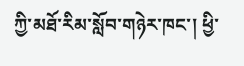ཀྱི་མཐོ་རིམ་སློབ་གཉེར་ཁང་། ཕྱི་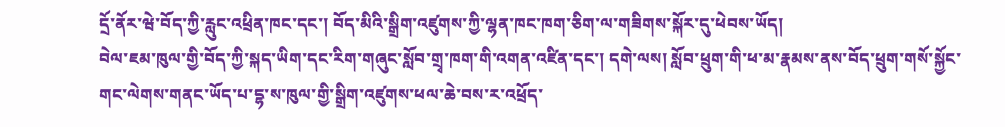དྲོ་ནོར་ཝེ་བོད་ཀྱི་རླུང་འཕྲིན་ཁང་དང་། བོད་མིའི་སྒྲིག་འཛུགས་ཀྱི་ལྷན་ཁང་ཁག་ཅིག་ལ་གཟིགས་སྐོར་དུ་ཕེབས་ཡོད།
བེལ་ཇམ་ཁུལ་གྱི་བོད་ཀྱི་སྐད་ཡིག་དང་རིག་གཞུང་སློབ་གྲྭ་ཁག་གི་འགན་འཛིན་དང་། དགེ་ལས། སློབ་ཕྲུག་གི་ཕ་མ་རྣམས་ནས་བོད་ཕྲུག་གསོ་སྐྱོང་གང་ལེགས་གནང་ཡོད་པ་དྷ་ས་ཁུལ་གྱི་སྒྲིག་འཛུགས་ཕལ་ཆེ་བས་ར་འཕྲོད་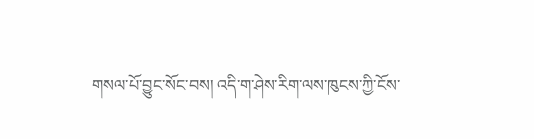གསལ་པོ་བྱུང་སོང་བས། འདི་ག་ཤེས་རིག་ལས་ཁུངས་ཀྱི་ངོས་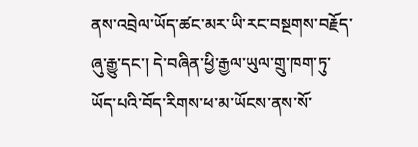ནས་འབྲེལ་ཡོད་ཚང་མར་ཡི་རང་བསྔགས་བརྗོད་ཞུ་རྒྱུ་དང་། དེ་བཞིན་ཕྱི་རྒྱལ་ཡུལ་གྲུ་ཁག་ཏུ་ཡོད་པའི་བོད་རིགས་ཕ་མ་ཡོངས་ནས་སོ་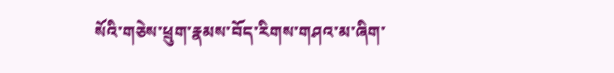སོའི་གཅེས་ཕྲུག་རྣམས་བོད་རིགས་གཤའ་མ་ཞིག་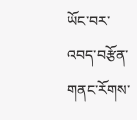ཡོང་བར་འབད་བརྩོན་གནང་རོགས་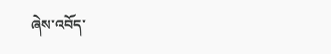ཞེས་འབོད་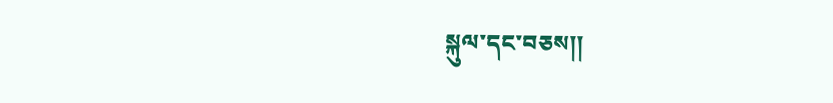སྐུལ་དང་བཅས།།